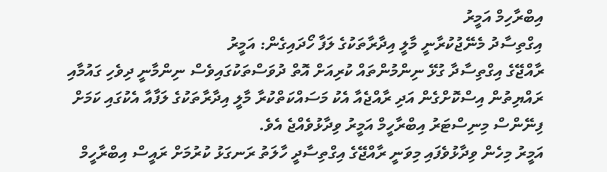އިބްރާހިމް އަމީރު
އިގްތިސާދު މެނޭޖުކުރާނީ މާލީ އިދާރާތަކުގެ ލަފާ ހޯދައިގެން: އަމީރު
ރާއްޖޭގެ އިގްތިސާދާ ގުޅޭ ނިންމުންތައް ކުރިއަށް އޮތް ދުވަސްތަކުގައިވެސް ނިންމާނީ ދިވެހި ގައުމާއި ރައްޔިތުން އިސްކޮށްގެން އަދި ރާއްޖެއާ އެކު މަސައްކަތްކުރާ މާލީ އިދާރާތަކުގެ ލަފާއާ އެކުގައި ކަމަށް ފިނޭންސް މިނިސްޓަރު އިބްރާހީމް އަމީރު ވިދާޅުވެއްޖެ އެވެ.
އަމީރު މިހެން ވިދާޅުވެފައި މިވަނީ ރާއްޖޭގެ އިގްތިސާދީ ހާލަތު ރަނގަޅު ކުރުމަށް ރައީސް އިބްރާހީމް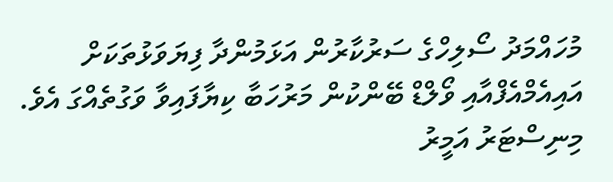މުހައްމަދު ސޯލިހްގެ ސަރުކާރުން އަޅަމުންދާ ފިޔަވަޅުތަކަށް އައިއެމްއެފްއާއި ވޯލްޑް ބޭންކުން މަރުހަބާ ކިޔާފައިވާ ވަގުތެއްގަ އެވެ.
މިނިސްޓަރު އަމީރު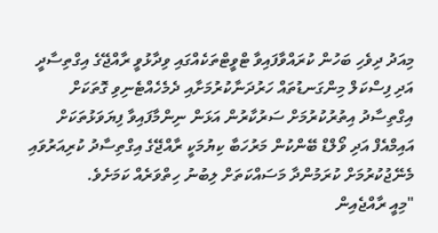މިއަދު ދިވެހި ބަހުން ކުރައްވާފައިވާ ޓްވީޓްތަކެއްގައި ވިދާޅުވީ ރާއްޖޭގެ އިގްތިސާދީ އަދި ފިސްކަލް މިންގަނޑުތައް ހަރުދަނާކުރުމަށާއި ދެމެހެއްޓެނިވި ގޮތަކަށް އިގްތިސާދު އިތުރުކުރުމަށް ސަރުކާރުން އަޅަން ނިންމާފައިވާ ފިޔަވަޅުތަކަށް އައިމްއެފް އަދި ވޯލްޑް ބޭންކުން މަރުހަބާ ކިޔުމަކީ ރާއްޖޭގެ އިގްތިސާދު ކުރިއަރުވައި މެނޭޖުކުރުމަށް ކުރަމުންދާ މަސައްކަތަށް ލިބުނު ހިތްވަރެއް ކަމަށެވެ.
"މިއީ ރާއްޖެއިން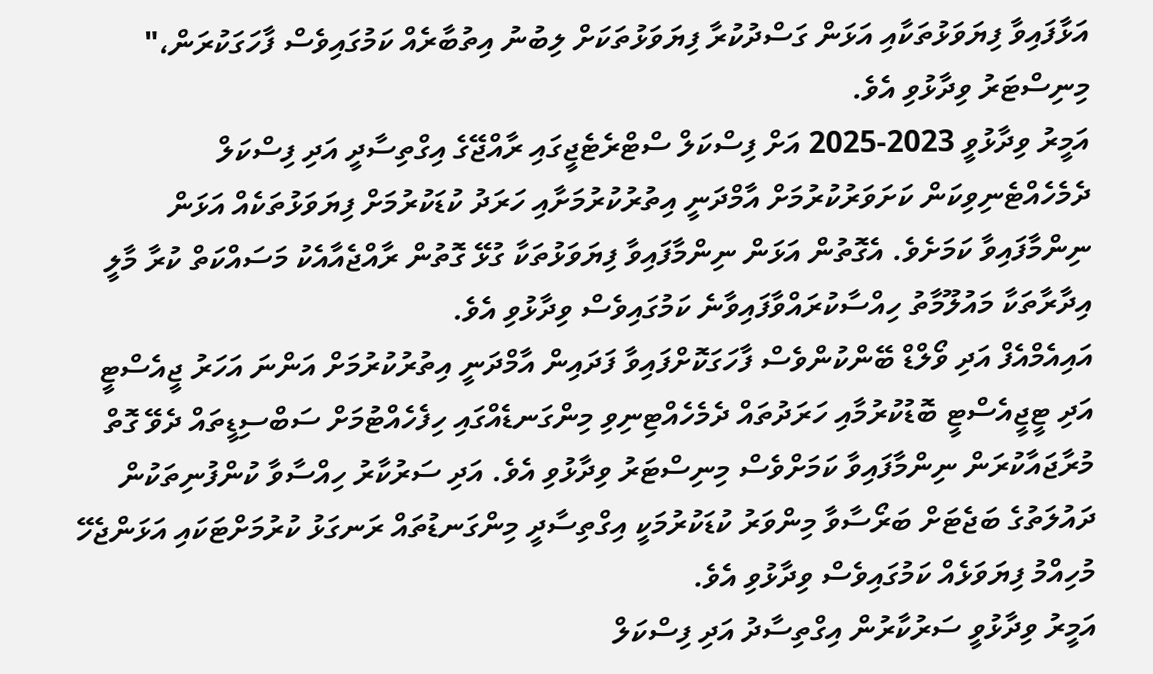އަޅާފައިވާ ފިޔަވަޅުތަކާއި އަޅަން ގަސްދުކުރާ ފިޔަވަޅުތަކަށް ލިބުނު އިތުބާރެއް ކަމުގައިވެސް ފާހަގަކުރަން،" މިނިސްޓަރު ވިދާޅުވި އެވެ.
އަމީރު ވިދާޅުވީ 2023-2025 އަށް ފިސްކަލް ސްޓްރެޓެޖީގައި ރާއްޖޭގެ އިގްތިސާދީ އަދި ފިސްކަލް ދެމެހެއްޓެނިވިކަން ކަށަވަރުކުރުމަށް އާމްދަނީ އިތުރުކުރުމަށާއި ހަރަދު ކުޑަކުރުމަށް ފިޔަވަޅުތަކެއް އަޅަން ނިންމާފައިވާ ކަމަށެވެ. އެގޮތުން އަޅަން ނިންމާފައިވާ ފިޔަވަޅުތަކާ ގުޅޭ ގޮތުން ރާއްޖެއާއެކު މަސައްކަތް ކުރާ މާލީ އިދާރާތަކާ މައުލޫމާތު ހިއްސާކުރައްވާފައިވާނެ ކަމުގައިވެސް ވިދާޅުވި އެވެ.
އައިއެމްއެފް އަދި ވޯލްޑް ބޭންކުންވެސް ފާހަގަކޮށްފައިވާ ފަދައިން އާމްދަނީ އިތުރުކުރުމަށް އަންނަ އަހަރު ޖީއެސްޓީ އަދި ޓީޖީއެސްޓީ ބޮޑުކުރުމާއި ހަރަދުތައް ދެމެހެއްޓިނިވި މިންގަނޑެއްގައި ހިފެހެއްޓުމަށް ސަބްސިޑީތައް ދެވޭ ގޮތް މުރާޖައާކުރަން ނިންމާފައިވާ ކަމަށްވެސް މިނިސްޓަރު ވިދާޅުވި އެވެ. އަދި ސަރުކާރު ހިއްސާވާ ކުންފުނިތަކުން ދައުލަތުގެ ބަޖެޓަށް ބަރޯސާވާ މިންވަރު ކުޑަކުރުމަކީ އިގްތިސާދީ މިންގަނޑުތައް ރަނގަޅު ކުރުމަށްޓަކައި އަޅަންޖެހޭ މުހިއްމު ފިޔަވަޅެއް ކަމުގައިވެސް ވިދާޅުވި އެވެ.
އަމީރު ވިދާޅުވީ ސަރުކާރުން އިގްތިސާދު އަދި ފިސްކަލް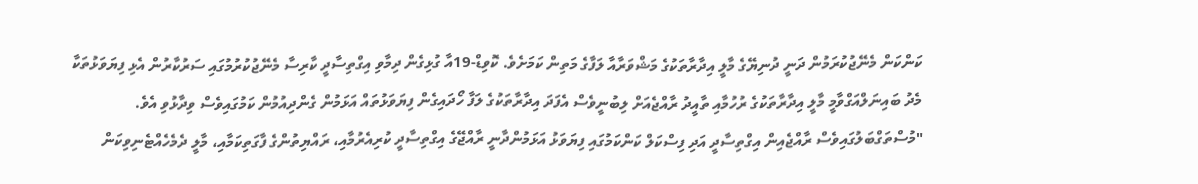ކަންކަން މެނޭޖުކުރަމުން ދަނީ ދުނިޔޭގެ މާލީ އިދާރާތަކުގެ މަޝްވަރާއާ ލަފާގެ މަތިން ކަމަށެވެ. ކޮވިޑް-19އާ ގުޅިގެން ދިމާވި އިގްތިސާދީ ކާރިސާ މެނޭޖުކުރުމުގައި ސަރުކާރުން އެޅި ފިޔަވަޅުތަކާ މެދު ބައިނަލްއަގްވާމީ މާލީ އިދާރާތަކުގެ ރުހުމާއި ތާއީދު ރާއްޖެއަށް ލިބުނީވެސް އެފަދަ އިދާރާތަކުގެ ލަފާ ހޯދައިގެން ފިޔަވަޅުތައް އަޅަމުން ގެންދިއުމުން ކަމުގައިވެސް ވިދާޅުވި އެވެ.
"މުސްތަގްބަލުގައިވެސް ރާއްޖެއިން އިގްތިސާދީ އަދި ފިސްކަލް ކަންކަމުގައި ފިޔަވަޅު އަޅަމުންދާނީ ރާއްޖޭގެ އިގްތިސާދީ ކުރިއެރުމާއި، ރައްޔިތުންގެ ފާގަތިކަމާއި، މާލީ ދެމެހެއްޓެނިވިކަން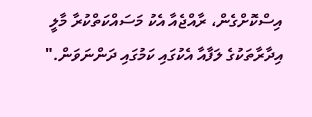އިސްކޮށްގެން، ރާއްޖެއާ އެކު މަސައްކަތްކުރާ މާލީ އިދާރާތަކުގެ ލަފާއާ އެކުގައި ކަމުގައި ދަންނަވަން."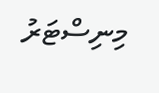މިނިސްޓަރު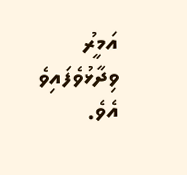އަމީރު ވިދާޅުވެފައިވެ އެވެ.